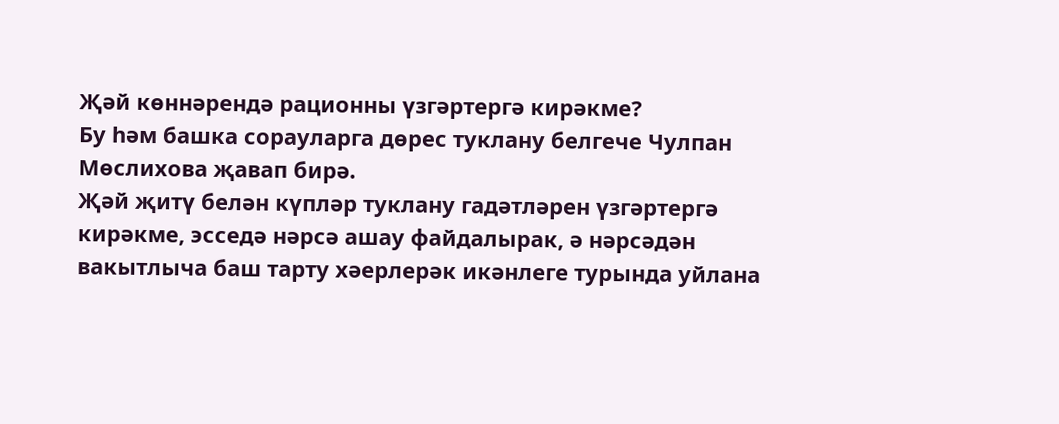Җәй көннәрендә рационны үзгәртергә кирәкме?
Бу һәм башка сорауларга дөрес туклану белгече Чулпан Мөслихова җавап бирә.
Җәй җитү белән күпләр туклану гадәтләрен үзгәртергә кирәкме, эсседә нәрсә ашау файдалырак, ә нәрсәдән вакытлыча баш тарту хәерлерәк икәнлеге турында уйлана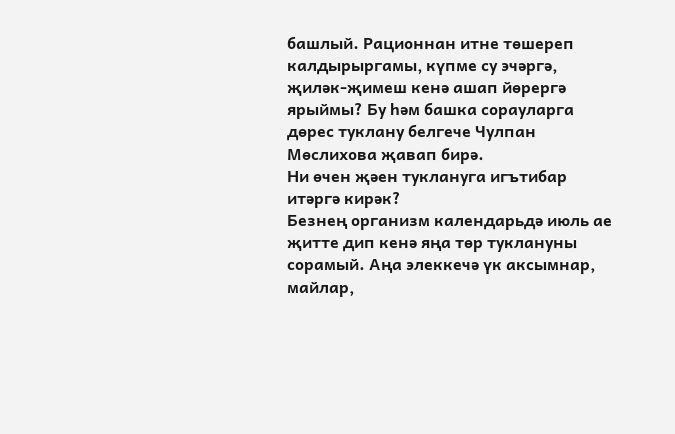башлый. Рационнан итне төшереп калдырыргамы, күпме су эчәргә, җиләк-җимеш кенә ашап йөрергә ярыймы? Бу һәм башка сорауларга дөрес туклану белгече Чулпан Мөслихова җавап бирә.
Ни өчен җәен туклануга игътибар итәргә кирәк?
Безнең организм календарьдә июль ае җитте дип кенә яңа төр туклануны сорамый. Аңа элеккечә үк аксымнар, майлар,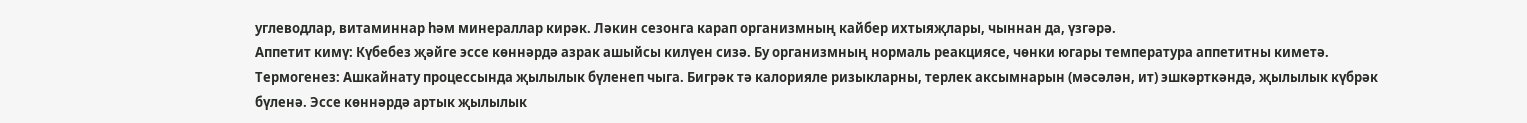углеводлар, витаминнар һәм минераллар кирәк. Ләкин сезонга карап организмның кайбер ихтыяҗлары, чыннан да, үзгәрә.
Аппетит кимү: Күбебез җәйге эссе көннәрдә азрак ашыйсы килүен сизә. Бу организмның нормаль реакциясе, чөнки югары температура аппетитны киметә.
Термогенез: Ашкайнату процессында җылылык бүленеп чыга. Бигрәк тә калорияле ризыкларны, терлек аксымнарын (мәсәлән, ит) эшкәрткәндә, җылылык күбрәк бүленә. Эссе көннәрдә артык җылылык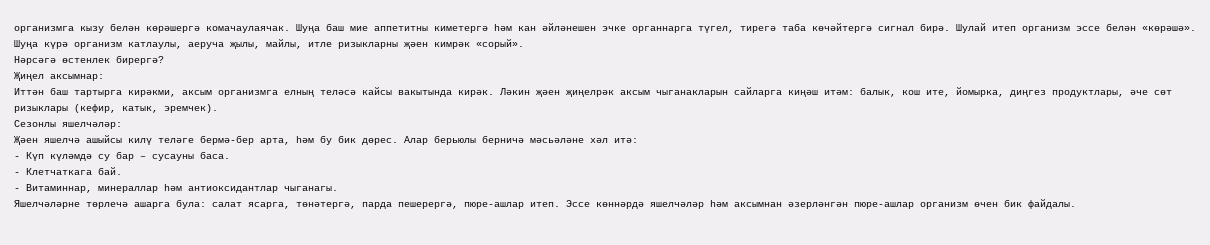организмга кызу белән көрәшергә комачаулаячак. Шуңа баш мие аппетитны киметергә һәм кан әйләнешен эчке органнарга түгел, тирегә таба көчәйтергә сигнал бирә. Шулай итеп организм эссе белән «көрәшә». Шуңа күрә организм катлаулы, аеруча җылы, майлы, итле ризыкларны җәен кимрәк «сорый».
Нәрсәгә өстенлек бирергә?
Җиңел аксымнар:
Иттән баш тартырга кирәкми, аксым организмга елның теләсә кайсы вакытында кирәк. Ләкин җәен җиңелрәк аксым чыганакларын сайларга киңәш итәм: балык, кош ите, йомырка, диңгез продуктлары, әче сөт ризыклары (кефир, катык, эремчек).
Сезонлы яшелчәләр:
Җәен яшелчә ашыйсы килү теләге бермә-бер арта, һәм бу бик дөрес. Алар берьюлы берничә мәсьәләне хәл итә:
- Күп күләмдә су бар – сусауны баса.
- Клетчаткага бай.
- Витаминнар, минераллар һәм антиоксидантлар чыганагы.
Яшелчәләрне төрлечә ашарга була: салат ясарга, төнәтергә, парда пешерергә, пюре-ашлар итеп. Эссе көннәрдә яшелчәләр һәм аксымнан әзерләнгән пюре-ашлар организм өчен бик файдалы.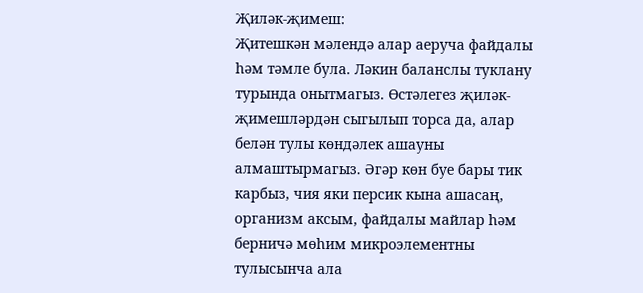Җиләк-җимеш:
Җитешкән мәлендә алар аеруча файдалы һәм тәмле була. Ләкин баланслы туклану турында онытмагыз. Өстәлегез җиләк-җимешләрдән сыгылып торса да, алар белән тулы көндәлек ашауны алмаштырмагыз. Әгәр көн буе бары тик карбыз, чия яки персик кына ашасаң, организм аксым, файдалы майлар һәм берничә мөһим микроэлементны тулысынча ала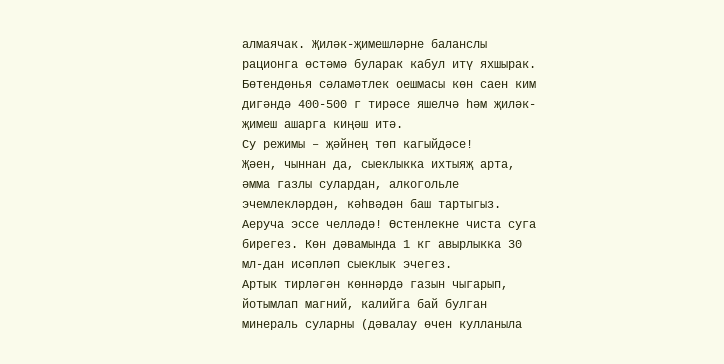алмаячак. Җиләк-җимешләрне баланслы рационга өстәмә буларак кабул итү яхшырак. Бөтендөнья сәламәтлек оешмасы көн саен ким дигәндә 400-500 г тирәсе яшелчә һәм җиләк-җимеш ашарга киңәш итә.
Су режимы – җәйнең төп кагыйдәсе!
Җәен, чыннан да, сыеклыкка ихтыяҗ арта, әмма газлы сулардан, алкогольле эчемлекләрдән, кәһвәдән баш тартыгыз. Аеруча эссе челләдә! Өстенлекне чиста суга бирегез. Көн дәвамында 1 кг авырлыкка 30 мл-дан исәпләп сыеклык эчегез.
Артык тирләгән көннәрдә газын чыгарып, йотымлап магний, калийга бай булган минераль суларны (дәвалау өчен кулланыла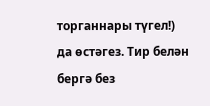торганнары түгел!) да өстәгез. Тир белән бергә без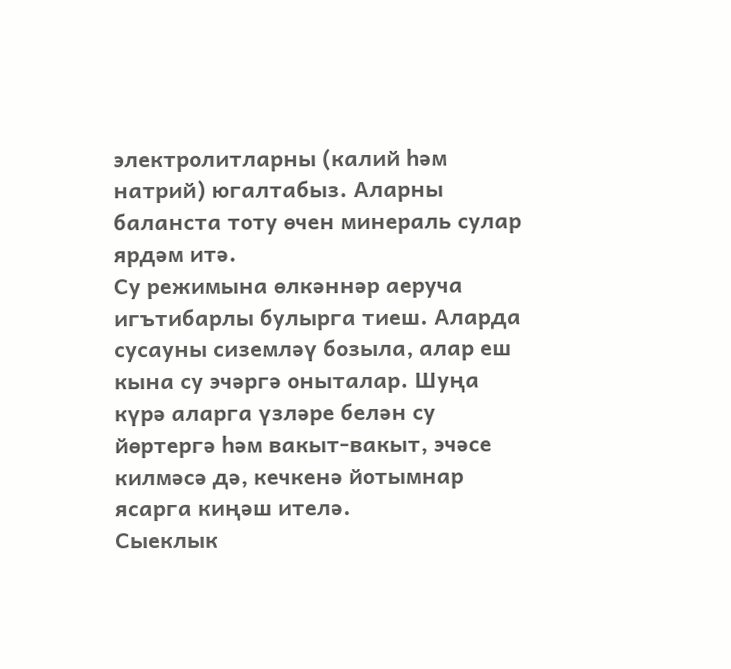электролитларны (калий һәм натрий) югалтабыз. Аларны баланста тоту өчен минераль сулар ярдәм итә.
Су режимына өлкәннәр аеруча игътибарлы булырга тиеш. Аларда сусауны сиземләү бозыла, алар еш кына су эчәргә оныталар. Шуңа күрә аларга үзләре белән су йөртергә һәм вакыт-вакыт, эчәсе килмәсә дә, кечкенә йотымнар ясарга киңәш ителә.
Сыеклык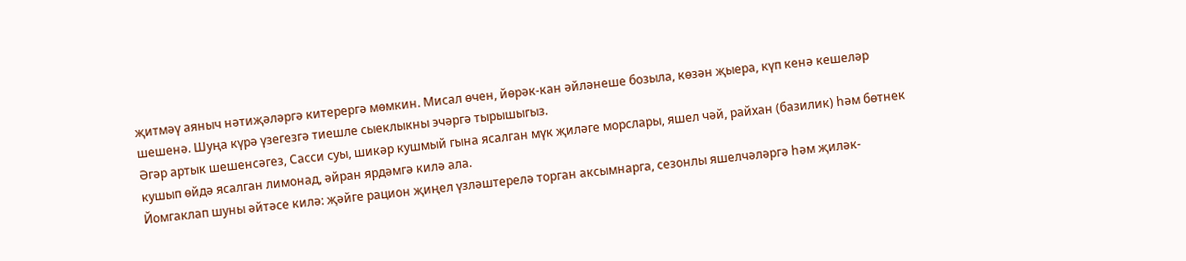җитмәү аяныч нәтиҗәләргә китерергә мөмкин. Мисал өчен, йөрәк-кан әйләнеше бозыла, көзән җыера, күп кенә кешеләр шешенә. Шуңа күрә үзегезгә тиешле сыеклыкны эчәргә тырышыгыз.
Әгәр артык шешенсәгез, Сасси суы, шикәр кушмый гына ясалган мүк җиләге морслары, яшел чәй, райхан (базилик) һәм бөтнек кушып өйдә ясалган лимонад, әйран ярдәмгә килә ала.
Йомгаклап шуны әйтәсе килә: җәйге рацион җиңел үзләштерелә торган аксымнарга, сезонлы яшелчәләргә һәм җиләк-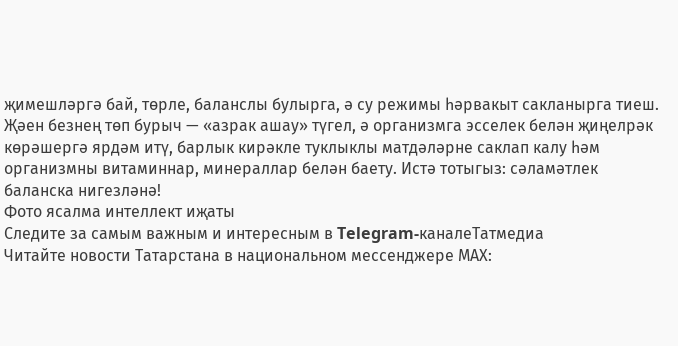җимешләргә бай, төрле, баланслы булырга, ә су режимы һәрвакыт сакланырга тиеш. Җәен безнең төп бурыч — «азрак ашау» түгел, ә организмга эсселек белән җиңелрәк көрәшергә ярдәм итү, барлык кирәкле туклыклы матдәләрне саклап калу һәм организмны витаминнар, минераллар белән баету. Истә тотыгыз: сәламәтлек баланска нигезләнә!
Фото ясалма интеллект иҗаты
Следите за самым важным и интересным в Telegram-каналеТатмедиа
Читайте новости Татарстана в национальном мессенджере MАХ: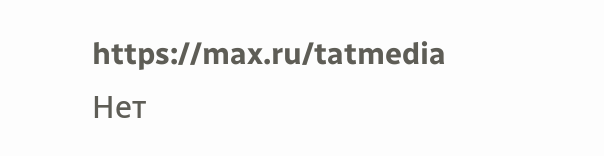https://max.ru/tatmedia
Нет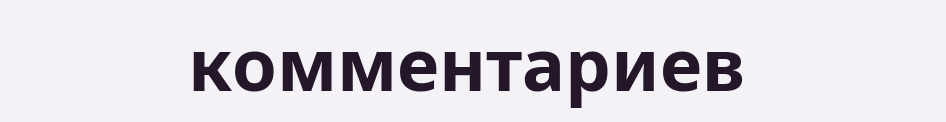комментариев